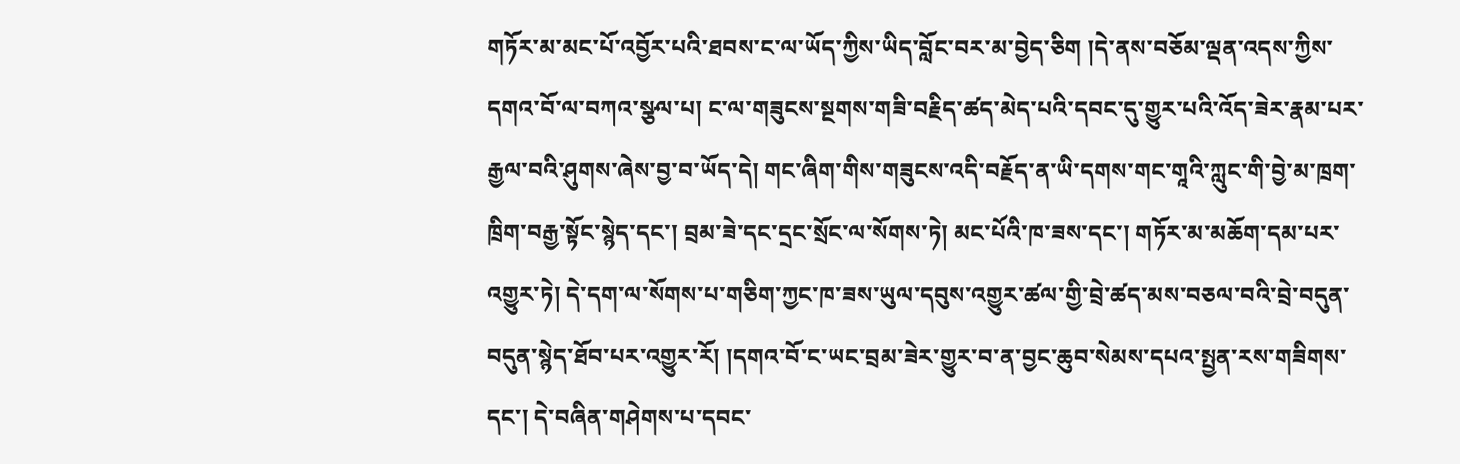གཏོར་མ་མང་པོ་འབྱོར་པའི་ཐབས་ང་ལ་ཡོད་ཀྱིས་ཡིད་བློང་བར་མ་བྱེད་ཅིག །དེ་ནས་བཅོམ་ལྡན་འདས་ཀྱིས་དགའ་བོ་ལ་བཀའ་སྩལ་པ། ང་ལ་གཟུངས་སྔགས་གཟི་བརྗིད་ཚད་མེད་པའི་དབང་དུ་གྱུར་པའི་འོད་ཟེར་རྣམ་པར་རྒྱལ་བའི་ཤུགས་ཞེས་བྱ་བ་ཡོད་དེ། གང་ཞིག་གིས་གཟུངས་འདི་བརྗོད་ན་ཡི་དགས་གང་གཱའི་ཀླུང་གི་བྱེ་མ་ཁྲག་ཁྲིག་བརྒྱ་སྟོང་སྙེད་དང་། བྲམ་ཟེ་དང་དྲང་སྲོང་ལ་སོགས་ཏེ། མང་པོའི་ཁ་ཟས་དང་། གཏོར་མ་མཆོག་དམ་པར་འགྱུར་ཏེ། དེ་དག་ལ་སོགས་པ་གཅིག་ཀྱང་ཁ་ཟས་ཡུལ་དབུས་འགྱུར་ཚལ་གྱི་བྲེ་ཚད་མས་བཅལ་བའི་བྲེ་བདུན་བདུན་སྙེད་ཐོབ་པར་འགྱུར་རོ། །དགའ་བོ་ང་ཡང་བྲམ་ཟེར་གྱུར་བ་ན་བྱང་ཆུབ་སེམས་དཔའ་སྤྱན་རས་གཟིགས་དང་། དེ་བཞིན་གཤེགས་པ་དབང་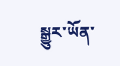སྒྱུར་ཡོན་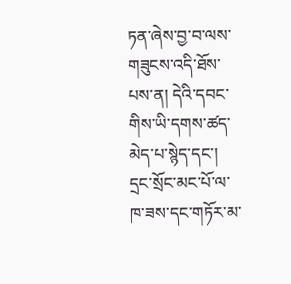ཏན་ཞེས་བྱ་བ་ལས་གཟུངས་འདི་ཐོས་པས་ན། དེའི་དབང་གིས་ཡི་དགས་ཚད་མེད་པ་སྙེད་དང་། དྲང་སྲོང་མང་པོ་ལ་ཁ་ཟས་དང་གཏོར་མ་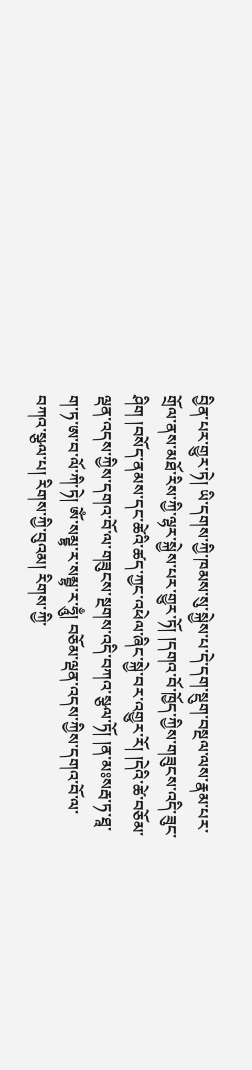བྱིན་པར་གྱུར་ཏེ། ཡི་དགས་ཀྱི་ཁམས་སུ་སྐྱེས་པ་དེ་དག་སྡུག་བསྔལ་ལས་རྣམ་པར་གྲོལ་ནས་མཐོ་རིས་ཀྱི་ལྷར་སྐྱེས་པར་གྱུར་ཏོ། །དགའ་བོ་ཁྱོད་ཀྱིས་གཟུངས་འདི་ཟུང་ཤིག །བསོད་ནམས་དང་ཚེའི་ཚད་ཀྱང་འཕེལ་ཞིང་སྐྱེ་བར་འགྱུར་རོ། །དེའི་ཚེ་བཅོམ་ལྡན་འདས་ཀྱིས་དགའ་བོ་ལ་གཟུངས་སྔགས་འདི་བཀའ་སྩལ་ཏོ། །ན་མཿསརྦ་ཏ་ཐཱ་ག་ཏ་ཨ་བ་ལོ་ཀི་ཏེ། ཨོཾ་སམྡྷ་ར་སམྦྷ་ར་ཧཱུྃ། བཅོམ་ལྡན་འདས་ཀྱིས་དགའ་བོ་ལ་བཀའ་སྩལ་པ། རིགས་ཀྱི་བུའམ། རིགས་ཀྱི་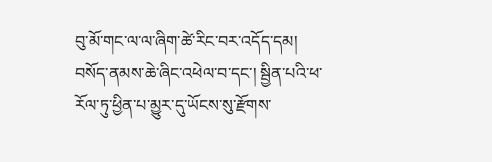བུ་མོ་གང་ལ་ལ་ཞིག་ཚེ་རིང་བར་འདོད་དམ། བསོད་ནམས་ཆེ་ཞིང་འཕེལ་བ་དང་། སྦྱིན་པའི་ཕ་རོལ་ཏུ་ཕྱིན་པ་མྱུར་དུ་ཡོངས་སུ་རྫོགས་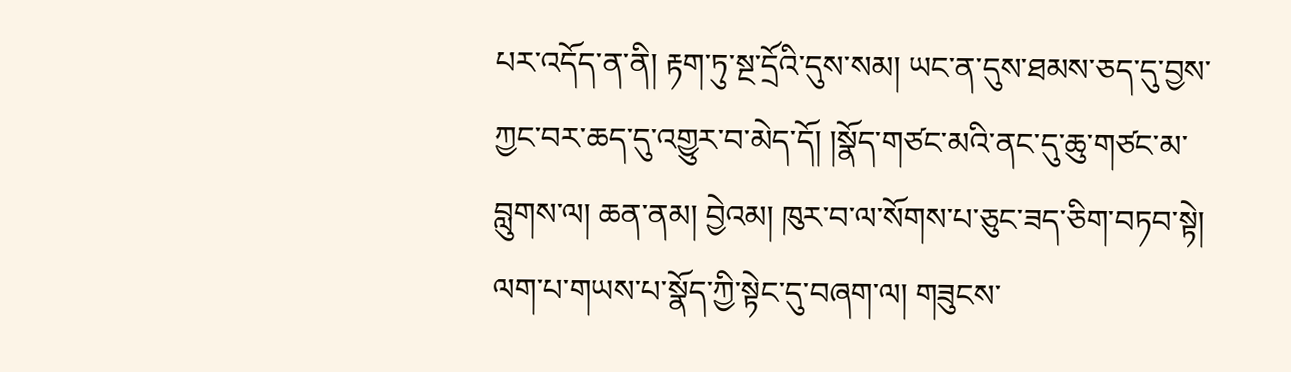པར་འདོད་ན་ནི། རྟག་ཏུ་སྔ་དྲོའི་དུས་སམ། ཡང་ན་དུས་ཐམས་ཅད་དུ་བྱས་ཀྱང་བར་ཆད་དུ་འགྱུར་བ་མེད་དོ། །སྣོད་གཙང་མའི་ནང་དུ་ཆུ་གཙང་མ་བླུགས་ལ། ཆན་ནམ། བྱེའམ། ཁུར་བ་ལ་སོགས་པ་ཅུང་ཟད་ཅིག་བཏབ་སྟེ། ལག་པ་གཡས་པ་སྣོད་ཀྱི་སྟེང་དུ་བཞག་ལ། གཟུངས་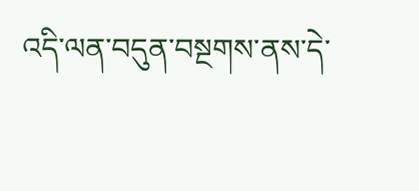འདི་ལན་བདུན་བསྔགས་ནས་དེ་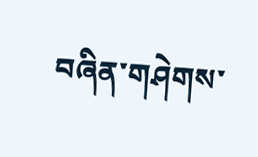བཞིན་གཤེགས་